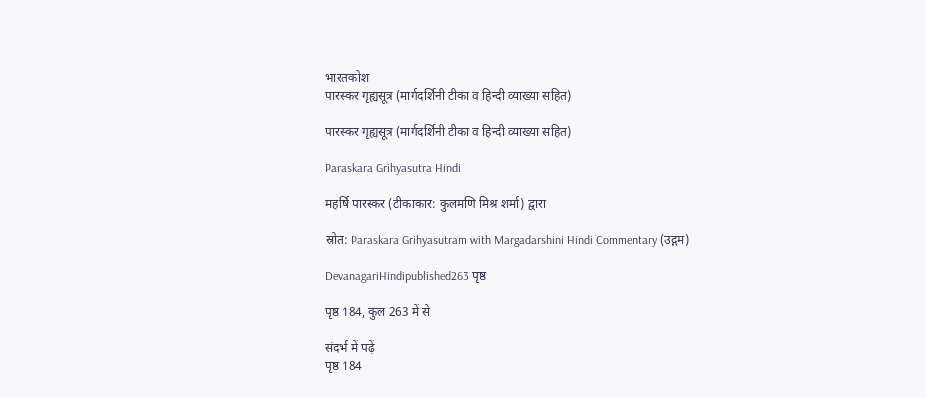भारतकोश
पारस्कर गृह्यसूत्र (मार्गदर्शिनी टीका व हिन्दी व्याख्या सहित)

पारस्कर गृह्यसूत्र (मार्गदर्शिनी टीका व हिन्दी व्याख्या सहित)

Paraskara Grihyasutra Hindi

महर्षि पारस्कर (टीकाकार: कुलमणि मिश्र शर्मा) द्वारा

स्रोत: Paraskara Grihyasutram with Margadarshini Hindi Commentary (उद्गम)

DevanagariHindipublished263 पृष्ठ

पृष्ठ 184, कुल 263 में से

संदर्भ में पढ़ें
पृष्ठ 184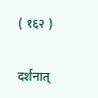( १६२ )

दर्शनात्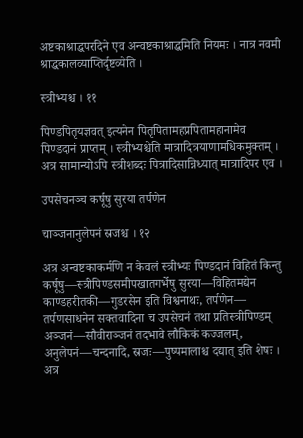अष्टकाश्राद्धपरदिने एव अन्वष्टकाश्राद्धमिति नियमः । नात्र नवमी श्राद्धकालव्याप्तिर्दृष्टव्येति ।

स्त्रीभ्यश्च । ११

पिण्डपितृयज्ञवत् इत्यनेन पितृपितामहप्रपितामहानामेव पिण्डदानं प्राप्तम् । स्त्रीभ्यश्चेति मात्रादित्रयाणामधिकमुक्तम् । अत्र सामान्योऽपि स्त्रीशब्दः पित्रादिसान्निध्यात् मात्रादिपर एव ।

उपसेचनञ्च कर्षूषु सुरया तर्पणेन

चाञ्जनानुलेपनं स्रजश्च । १२

अत्र अन्वष्टकाकर्मणि न केवलं स्त्रीभ्यः पिण्डदानं विहितं किन्तु कर्षूषु—स्त्रीपिण्डसमीपखातगर्भेषु सुरया—विहितमद्येन काण्डहरीतकी—गुडरसेन इति विश्वनाथः, तर्पणेन— तर्पणसाधनेन सक्तवादिना च उपसेचनं तथा प्रतिस्त्रीपिण्डम् अञ्जनं—सौवीराञ्जनं तदभावे लौकिकं कज्जलम्, अनुलेपनं—चन्दनादि, स्रजः—पुष्पमालाश्च दद्यात् इति शेषः । अत्र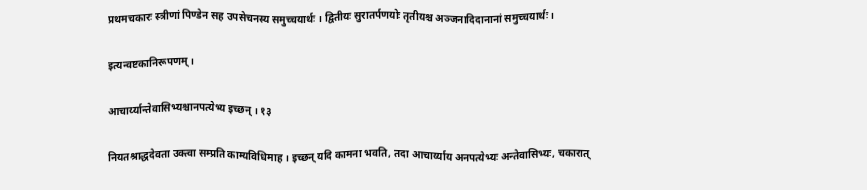प्रथमचकारः स्त्रीणां पिण्डेन सह उपसेचनस्य समुच्चयार्थः । द्वितीयः सुरातर्पणयोः तृतीयश्च अञ्जनादिदानानां समुच्चयार्थः ।

इत्यन्वष्टकानिरूपणम् ।

आचार्य्यान्तेवासिभ्यश्चानपत्येभ्य इच्छन् । १३

नियतश्राद्धदेवता उक्त्वा सम्प्रति काम्यविधिमाह । इच्छन् यदि कामना भवति, तदा आचार्य्याय अनपत्येभ्यः अन्तेवासिभ्यः, चकारात्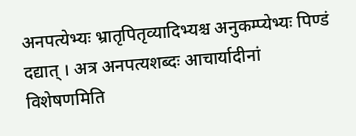अनपत्येभ्यः भ्रातृपितृव्यादिभ्यश्च अनुकम्प्येभ्यः पिण्डं दद्यात् । अत्र अनपत्यशब्दः आचार्यादीनां विशेषणमिति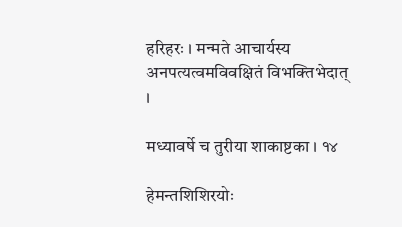हरिहरः । मन्मते आचार्यस्य अनपत्यत्वमविवक्षितं विभक्तिभेदात् ।

मध्यावर्षे च तुरीया शाकाष्टका । १४

हेमन्तशिशिरयोः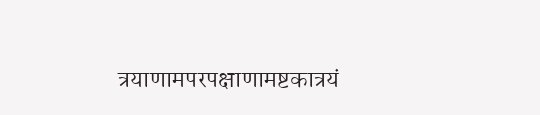त्रयाणामपरपक्षाणामष्टकात्रयं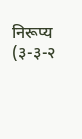निरूप्य (३-३-२